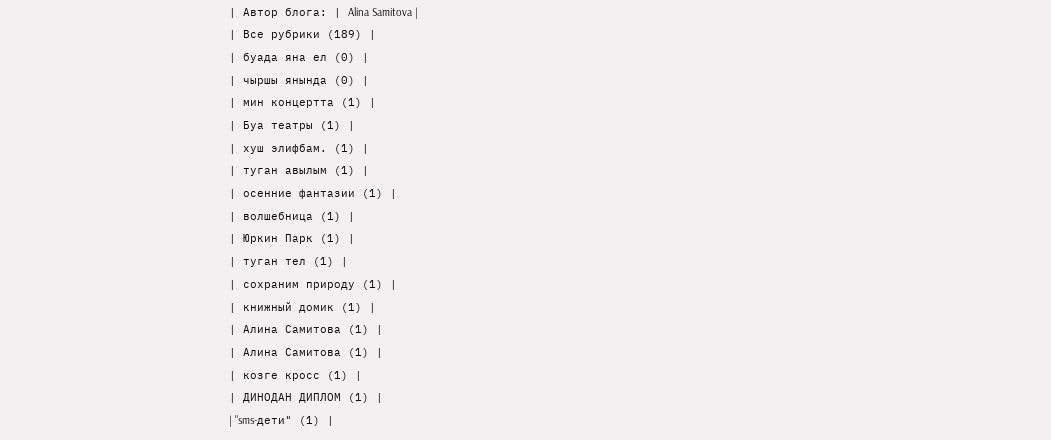| Автор блога: | Alina Samitova |
| Все рубрики (189) |
| буада яна ел (0) |
| чыршы янында (0) |
| мин концертта (1) |
| Буа театры (1) |
| хуш элифбам. (1) |
| туган авылым (1) |
| осенние фантазии (1) |
| волшебница (1) |
| Юркин Парк (1) |
| туган тел (1) |
| сохраним природу (1) |
| книжный домик (1) |
| Алина Самитова (1) |
| Алина Самитова (1) |
| козге кросс (1) |
| ДИНОДАН ДИПЛОМ (1) |
| "sms-дети" (1) |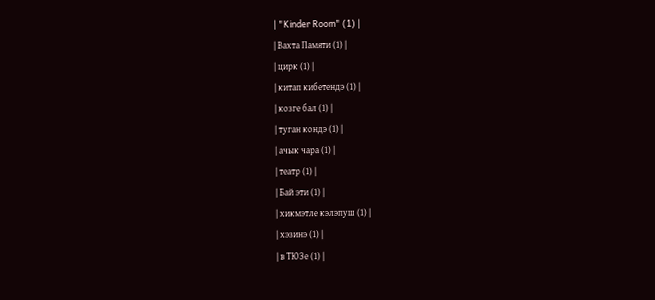| "Kinder Room" (1) |
| Вахта Памяти (1) |
| цирк (1) |
| китап кибетендэ (1) |
| козге бал (1) |
| туган кондэ (1) |
| ачык чара (1) |
| театр (1) |
| Бай эти (1) |
| хикмэтле кэлэпуш (1) |
| хэзинэ (1) |
| в ТЮЗе (1) |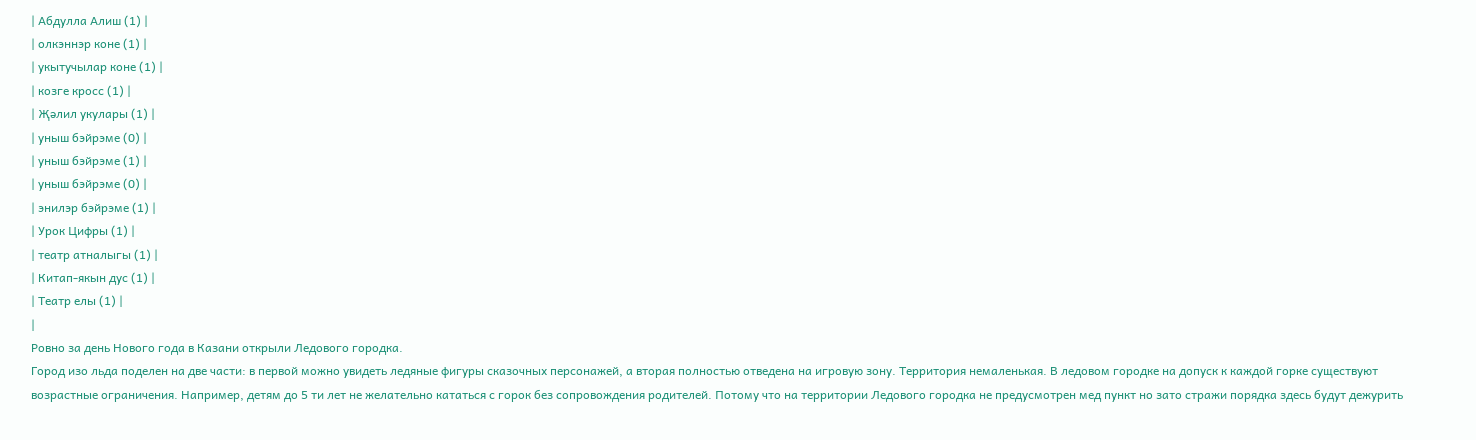| Абдулла Алиш (1) |
| олкэннэр коне (1) |
| укытучылар коне (1) |
| козге кросс (1) |
| Җәлил укулары (1) |
| уныш бэйрэме (0) |
| уныш бэйрэме (1) |
| уныш бэйрэме (0) |
| энилэр бэйрэме (1) |
| Урок Цифры (1) |
| театр атналыгы (1) |
| Китап-якын дус (1) |
| Театр елы (1) |
|
Ровно за день Нового года в Казани открыли Ледового городка.
Город изо льда поделен на две части: в первой можно увидеть ледяные фигуры сказочных персонажей, а вторая полностью отведена на игровую зону. Территория немаленькая. В ледовом городке на допуск к каждой горке существуют возрастные ограничения. Например, детям до 5 ти лет не желательно кататься с горок без сопровождения родителей. Потому что на территории Ледового городка не предусмотрен мед пункт но зато стражи порядка здесь будут дежурить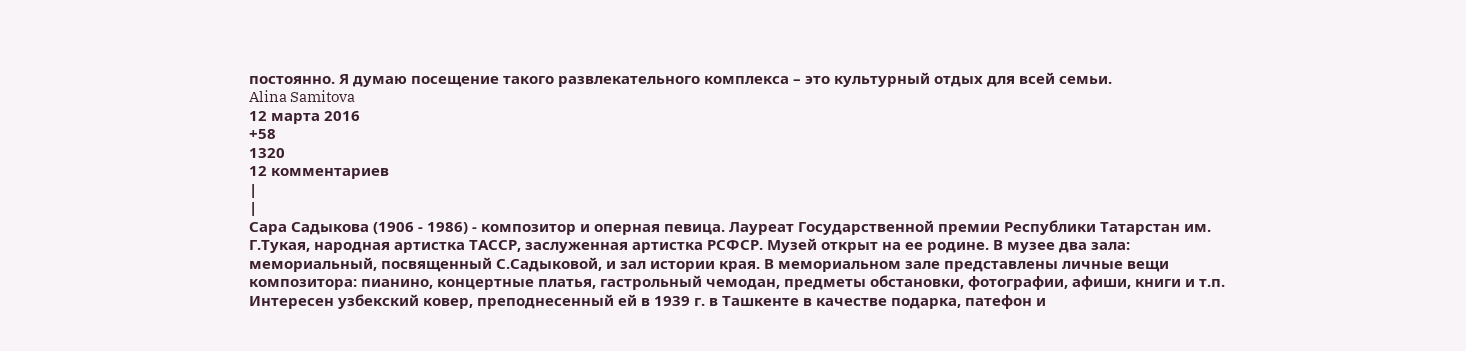постоянно. Я думаю посещение такого развлекательного комплекса – это культурный отдых для всей семьи.
Alina Samitova
12 марта 2016
+58
1320
12 комментариев
|
|
Сара Садыкова (1906 - 1986) - композитор и оперная певица. Лауреат Государственной премии Республики Татарстан им. Г.Тукая, народная артистка ТАССР, заслуженная артистка РСФСР. Музей открыт на ее родине. В музее два зала: мемориальный, посвященный С.Садыковой, и зал истории края. В мемориальном зале представлены личные вещи композитора: пианино, концертные платья, гастрольный чемодан, предметы обстановки, фотографии, афиши, книги и т.п. Интересен узбекский ковер, преподнесенный ей в 1939 г. в Ташкенте в качестве подарка, патефон и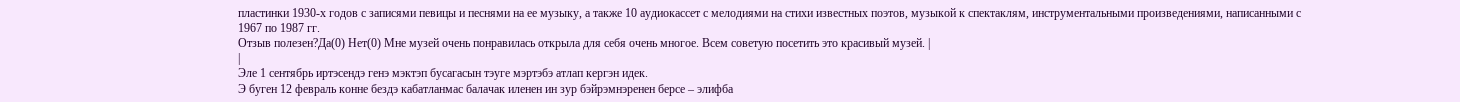пластинки 1930-х годов с записями певицы и песнями на ее музыку, а также 10 аудиокассет с мелодиями на стихи известных поэтов, музыкой к спектаклям, инструментальными произведениями, написанными с 1967 по 1987 гг.
Отзыв полезен?Да(0) Нет(0) Мне музей очень понравилась открыла для себя очень многое. Всем советую посетить это красивый музей. |
|
Эле 1 сентябрь иртэсендэ генэ мэктэп бусагасын тэуге мэртэбэ атлап кергэн идек.
Э буген 12 февраль конне бездэ кабатланмас балачак иленен ин зур бэйрэмнэренен берсе – элифба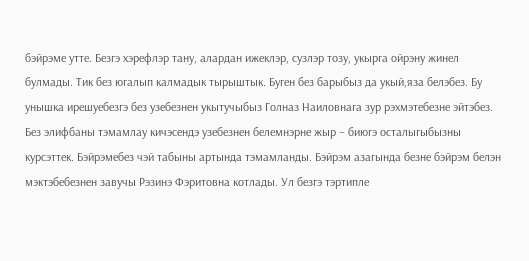бэйрэме утте. Безгэ хэрефлэр тану, алардан ижеклэр, сузлэр тозу, укырга ойрэну жинел булмады. Тик без югалып калмадык тырыштык. Буген без барыбыз да укый,яза белэбез. Бу унышка ирешуебезгэ без узебезнен укытучыбыз Голназ Наиловнага зур рэхмэтебезне эйтэбез. Без элифбаны тэмамлау кичэсендэ узебезнен белемнэрне жыр – биюгэ осталыгыбызны курсэттек. Бэйрэмебез чэй табыны артында тэмамланды. Бэйрэм азагында безне бэйрэм белэн мэктэбебезнен завучы Рэзинэ Фэритовна котлады. Ул безгэ тэртипле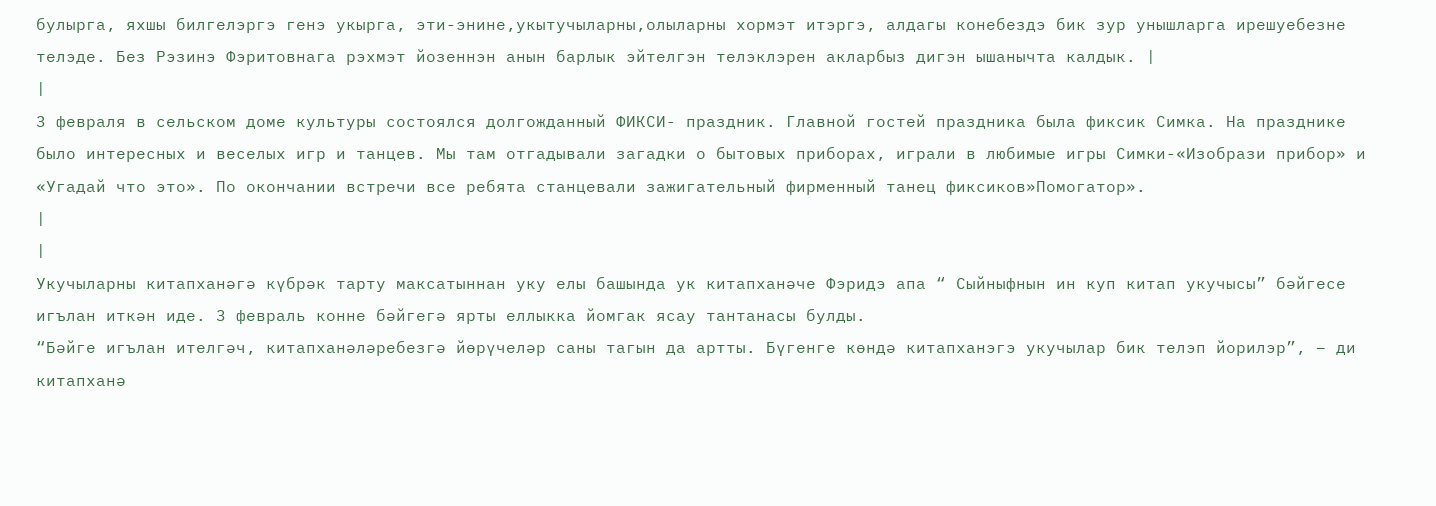булырга, яхшы билгелэргэ генэ укырга, эти-энине,укытучыларны,олыларны хормэт итэргэ, алдагы конебездэ бик зур унышларга ирешуебезне телэде. Без Рэзинэ Фэритовнага рэхмэт йозеннэн анын барлык эйтелгэн телэклэрен акларбыз дигэн ышанычта калдык. |
|
3 февраля в сельском доме культуры состоялся долгожданный ФИКСИ- праздник. Главной гостей праздника была фиксик Симка. На празднике было интересных и веселых игр и танцев. Мы там отгадывали загадки о бытовых приборах, играли в любимые игры Симки-«Изобрази прибор» и «Угадай что это». По окончании встречи все ребята станцевали зажигательный фирменный танец фиксиков»Помогатор».
|
|
Укучыларны китапханәгә күбрәк тарту максатыннан уку елы башында ук китапханәче Фэридэ апа “ Сыйныфнын ин куп китап укучысы” бәйгесе игълан иткән иде. 3 февраль конне бәйгегә ярты еллыкка йомгак ясау тантанасы булды.
“Бәйге игълан ителгәч, китапханәләребезгә йөрүчеләр саны тагын да артты. Бүгенге көндә китапханэгэ укучылар бик телэп йорилэр”, – ди китапханә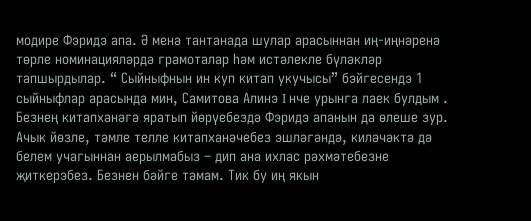модире Фэридэ апа. Ә менә тантанада шулар арасыннан иң-иңнәренә төрле номинацияләрдә грамоталар һәм истәлекле бүләкләр тапшырдылар. “ Сыйныфнын ин куп китап укучысы” бэйгесендэ 1 сыйныфлар арасында мин, Самитова Алинэ I нче урынга лаек булдым . Безнең китапханәгә яратып йөрүебездә Фэридэ апанын да өлеше зур. Ачык йөзле, тәмле телле китапханәчебез эшләгәндә, киләчәктә дә белем учагыннан аерылмабыз – дип ана ихлас рәхмәтебезне җиткерэбез. Безнен бәйге тәмам. Тик бу иң якын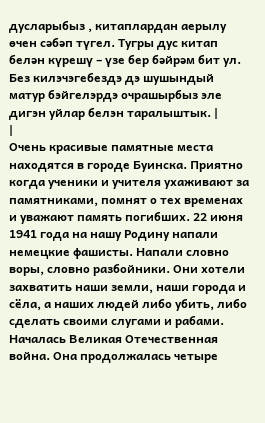дусларыбыз , китаплардан аерылу өчен сәбәп түгел. Тугры дус китап белән күрешү – үзе бер бәйрәм бит ул. Без килэчэгебездэ дэ шушындый матур бэйгелэрдэ очрашырбыз эле дигэн уйлар белэн таралыштык. |
|
Очень красивые памятные места находятся в городе Буинска. Приятно когда ученики и учителя ухаживают за памятниками, помнят о тех временах и уважают память погибших. 22 июня 1941 года на нашу Родину напали немецкие фашисты. Напали словно воры, словно разбойники. Они хотели захватить наши земли, наши города и сёла, а наших людей либо убить, либо сделать своими слугами и рабами. Началась Великая Отечественная война. Она продолжалась четыре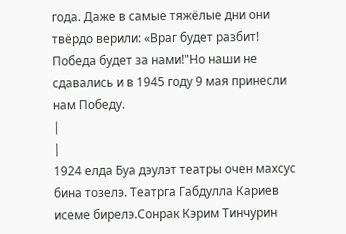года. Даже в самые тяжёлые дни они твёрдо верили: «Враг будет разбит! Победа будет за нами!"Но наши не сдавались и в 1945 году 9 мая принесли нам Победу.
|
|
1924 елда Буа дэулэт театры очен махсус бина тозелэ. Театрга Габдулла Кариев исеме бирелэ.Сонрак Кэрим Тинчурин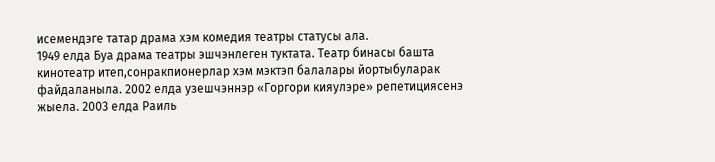исемендэге татар драма хэм комедия театры статусы ала.
1949 елда Буа драма театры эшчэнлеген туктата. Театр бинасы башта кинотеатр итеп,сонракпионерлар хэм мэктэп балалары йортыбуларак файдаланыла. 2002 елда узешчэннэр «Горгори кияулэре» репетициясенэ жыела. 2003 елда Раиль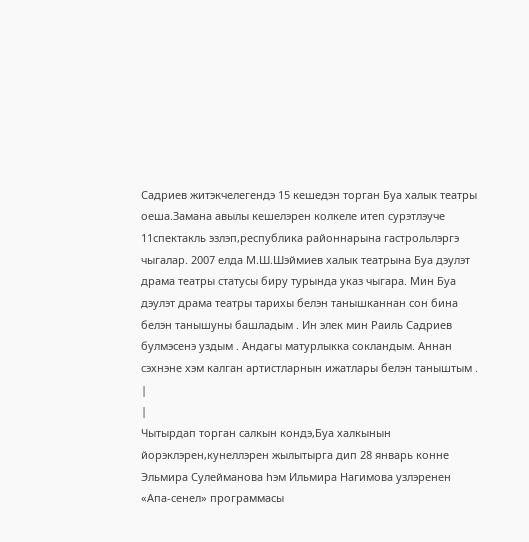Садриев житэкчелегендэ 15 кешедэн торган Буа халык театры оеша.Замана авылы кешелэрен колкеле итеп сурэтлэуче 11спектакль эзлэп,республика районнарына гастрольлэргэ чыгалар. 2007 елда М.Ш.Шэймиев халык театрына Буа дэулэт драма театры статусы биру турында указ чыгара. Мин Буа дэулэт драма театры тарихы белэн танышканнан сон бина белэн танышуны башладым . Ин элек мин Раиль Садриев булмэсенэ уздым . Андагы матурлыкка сокландым. Аннан сэхнэне хэм калган артистларнын ижатлары белэн таныштым . |
|
Чытырдап торган салкын кондэ,Буа халкынын йорэклэрен,кунеллэрен жылытырга дип 28 январь конне Эльмира Сулейманова һэм Ильмира Нагимова узлэренен «Апа-сенел» программасы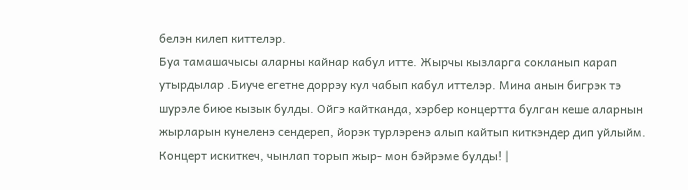белэн килеп киттелэр.
Буа тамашачысы аларны кайнар кабул итте. Жырчы кызларга сокланып карап утырдылар .Биуче егетне доррэу кул чабып кабул иттелэр. Мина анын бигрэк тэ шурэле биюе кызык булды. Ойгэ кайтканда, хэрбер концертта булган кеше аларнын жырларын кунеленэ сендереп, йорэк турлэренэ алып кайтып киткэндер дип уйлыйм. Концерт искиткеч, чынлап торып жыр- мон бэйрэме булды! |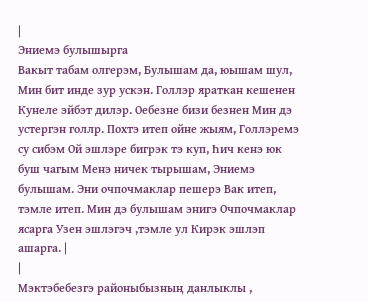|
Эниемэ булышырга
Вакыт табам олгерэм, Булышам да, юышам шул, Мин бит инде зур ускэн. Голлэр яраткан кешенен Кунеле эйбэт дилэр. Оебезне бизи безнен Мин дэ устергэн голлр. Похтэ итеп ойне жыям, Голлэремэ су сибэм Ой эшлэре бигрэк тэ куп, Һич кенэ юк буш чагым Менэ ничек тырышам, Эниемэ булышам. Эни очпочмаклар пешерэ Вак итеп, тэмле итеп. Мин дэ булышам энигэ Очпочмаклар ясарга Узен эшлэгэч ,тэмле ул Кирэк эшлэп ашарга. |
|
Мэктэбебезгэ районыбызның данлыклы ,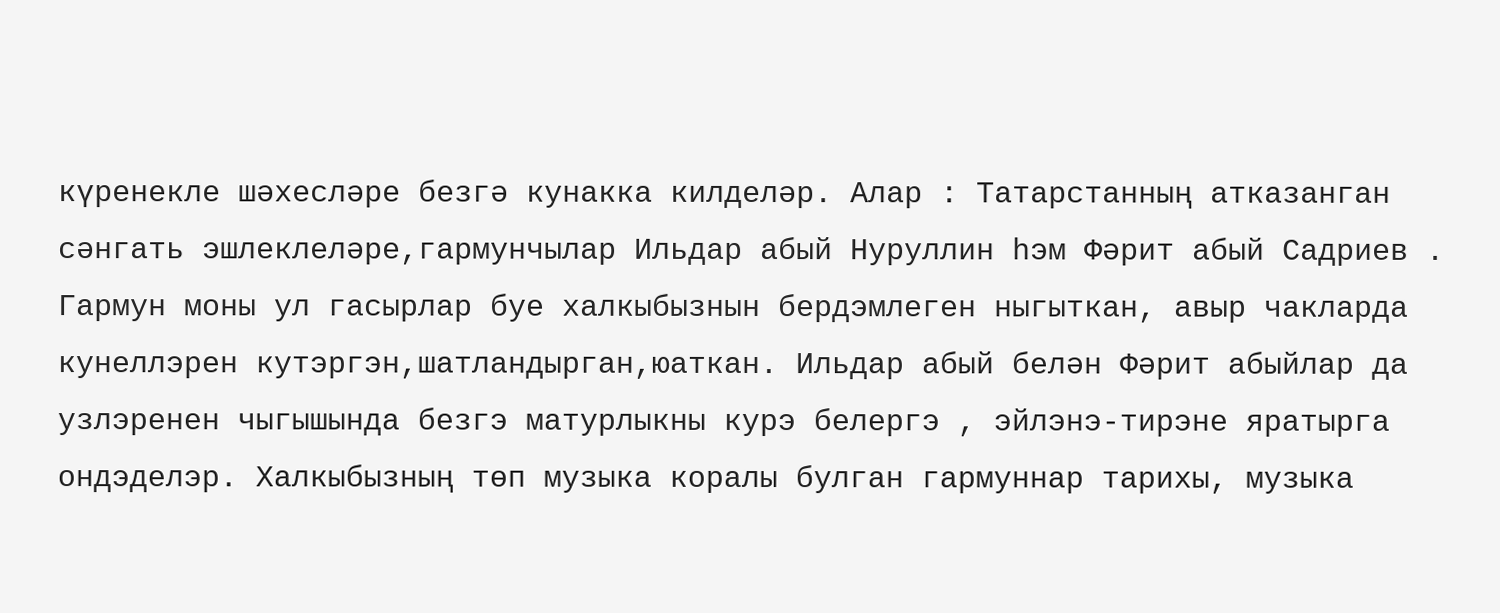күренекле шәхесләре безгә кунакка килделәр. Алар : Татарстанның атказанган сәнгать эшлеклеләре,гармунчылар Ильдар абый Нуруллин һэм Фәрит абый Садриев .
Гармун моны ул гасырлар буе халкыбызнын бердэмлеген ныгыткан, авыр чакларда кунеллэрен кутэргэн,шатландырган,юаткан. Ильдар абый белән Фәрит абыйлар да узлэренен чыгышында безгэ матурлыкны курэ белергэ , эйлэнэ-тирэне яратырга ондэделэр. Халкыбызның төп музыка коралы булган гармуннар тарихы, музыка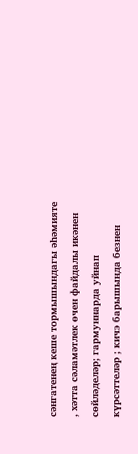сәнгатенең кеше тормышындагы әһәмияте , хәтта сәламәтлек өчен файдалы икәнен сөйләделәр; гармуннарда уйнап күрсәттеләр ; кичэ барышында безнен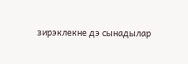зирэклекне дэ сынадылар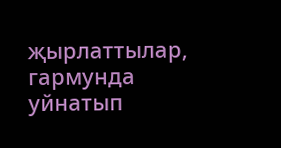җырлаттылар, гармунда уйнатып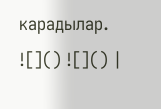карадылар. ![]() ![]() |